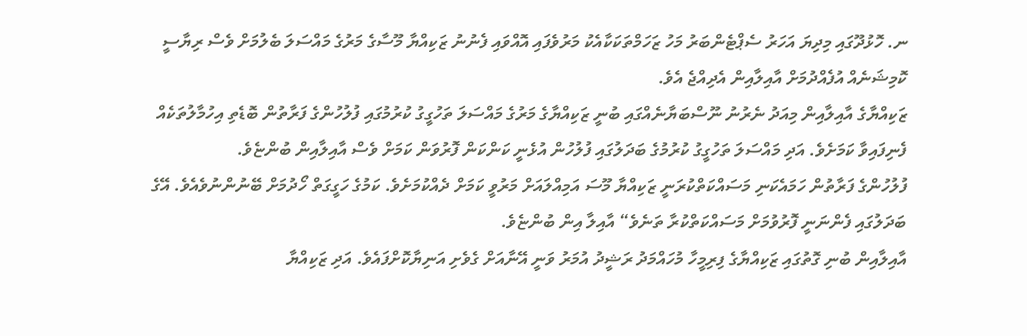ނ. ހޮޅުދޫގައި މިދިޔަ އަހަރު ސެޕްޓެންބަރު މަހު ޒަހަމްތަކަކާއެކު މަރުވެފައި އޮއްވައި ފެނުނު ޒަކިއްޔާ މޫސާގެ މަރުގެ މައްސަލަ ބެލުމަށް ވެސް ރިޔާސީ ކޮމިޝަނެއް އުފެއްދުމަށް އާއިލާއިން އެދިއްޖެ އެވެ.
ޒަކިއްޔާގެ އާއިލާއިން މިއަދު ނެރުނު ނޫސްބަޔާނެއްގައި ބުނީ ޒަކިއްޔާގެ މަރުގެ މައްސަލަ ތަހުގީގު ކުރުމުގައި ފުލުހުންގެ ފަރާތުން ބޮޑެތި އިހުމާލުތަކެއް ފެނިފައިވާ ކަމަށެވެ. އަދި މައްސަލަ ތަހުގީގު ކުރުމުގެ ބަދަލުގައި ފުލުހުން އުޅެނީ ކަންކަން ފޮރުވަން ކަމަށް ވެސް އާއިލާއިން ބުންޏެވެ.
ފުލުހުންގެ ފަރާތުން ހަމައެކަނި މަސައްކަތްކުރަނީ ޒަކިއްޔާ މޫސަ އަމިއްލައަށް މަރުވީ ކަމަށް ދެއްކުމަށެވެ. ކަމުގެ ހަގީގަތް ހޯދުމަށް ބޭނުންނުވެއެވެ. އޭގެ ބަދަލުގައި ފެންނަނީ ފޮރުވުމަށް މަސައްކަތްކުރާ ތަނެވެ“ އާއިލާ އިން ބުންޏެވެ.
އާއިލާއިން ބުނި ގޮތުގައި ޒަކިއްޔާގެ ފިރިމީހާ މުހައްމަދު ރަޝީދު އުމަރު ވަނީ އޭނާއަށް ގެވެށި އަނިޔާކޮށްފައެވެ. އަދި ޒަކިއްޔާ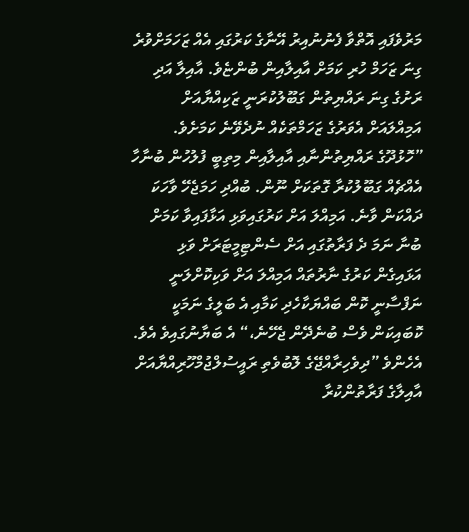މަރުވެފައި އޮތްވާ ފެނުނުއިރު އޭނާގެ ކަރުގައި އެއް ޒަހަމަށްވުރެ ގިނަ ޒަހަމް ހުރި ކަމަށް އާއިލާއިން ބުންޏެވެ. އާއިލާ އަދި ރަށުގެ ގިނަ ރައްޔިތުން ގަބޫލުކުރަނީ ޒަކިއްޔާއަށް އަމިއްލައަށް އެވަރުގެ ޒަހަމްތަކެއް ނުދެވޭނެ ކަމަށެވެ.
”ހޮޅުދޫގެ ރައްޔިތުންނާއި އާއިލާއިން މިތިބީ ފުލުހުން ބުނާހާ އެއްޗެއް ގަބޫލުކުރާ ގޮތަކަށް ނޫން. ބުއްދި ހަމަޖެހޭ ވާހަކަ ދައްކަން ވާނެ. އަމިއްލަ އަށް ކަރުގައިވަޅި އަޅާފައިވާ ކަމަށް ބުނާ ނަމަ ދެ ފަރާތުގައި އަށް ސެންޓިމީޓަރަށް ވަޅި އަޅައިގެން ކަރުގެ ނާރުތައް އަމިއްލަ އަށް ވަކިކޮށްލަނީ ނަފްސާނީ ކޮން ބައްޔަކާހެދި ކަމާއި އެ ބަލީގެ ނަމަކީ ކޮބައިކަން ވެސް ބުނެދޭން ޖެހޭނެ،“ އެ ބަޔާނުގައިވެ އެވެ.
އެހެންވެ ”ދިވެހިރާއްޖޭގެ ލޮބުވެތި ރައީސުލްޖުމްހޫރިއްޔާއަށް އާއިލާގެ ފަރާތުންކުރާ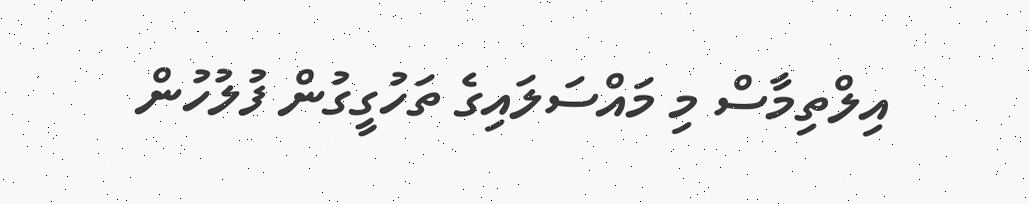އިލްތިމާސް މި މައްސަލައިގެ ތަހުގީގުން ފުލުހުން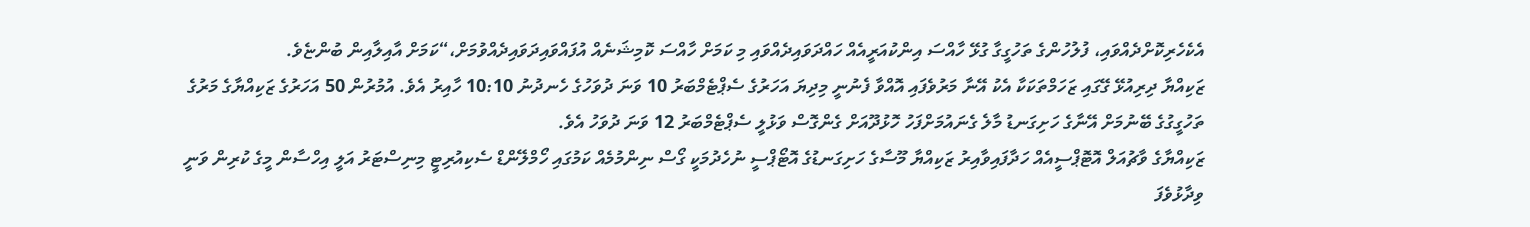އެކެހެރިކޮށްދެއްވައި، ފުލުހުންގެ ތަހުގީގާ ގުޅޭ ހާއްސަ އިންކުއަރީއެއް ހައްދަވައިދެއްވައި މި ކަމަށް ހާއްސަ ކޮމިޝަނެއް އުފައްވައިދަވައިދެއްވުމަށް،“ކަމަށް އާއިލާއިން ބުންޏެވެ.
ޒަކިއްޔާ ދިރިއުޅޭ ގޭގައި ޒަހަމްތަކަކާ އެކު އޭނާ މަރުވެފައި އޮއްވާ ފެނުނީ މިދިޔަ އަހަރުގެ ސެޕްޓެމްބަރު 10 ވަނަ ދުވަހުގެ ހެނދުނު 10:10 ހާއިރު އެވެ. އުމުރުން 50 އަހަރުގެ ޒަކިއްޔާގެ މަރުގެ ތަހުގީގުގެ ބޭނުމަށް އޭނާގެ ހަށިގަނޑު މާލެ ގެނައުމަށްފަހު ހޮޅުދޫއަށް ގެންގޮސް ވަޅުލީ ސެޕްޓެމްބަރު 12 ވަނަ ދުވަހު އެވެ.
ޒަކިއްޔާގެ ވާޗުއަލް އޮޓޮޕްސީއެއް ހަދާފައިވާއިރު ޒަކިއްޔާ މޫސާގެ ހަށިގަނޑުގެ އޮޓޯޕްސީ ނުހެދުމަކީ ގޯސް ނިންމުމެއް ކަމުގައި ހޯމްލޭންޑް ސެކިއުރިޓީ މިނިސްޓަރު އަލީ އިހްސާން މީގެ ކުރިން ވަނީ ވިދާޅުވެފަ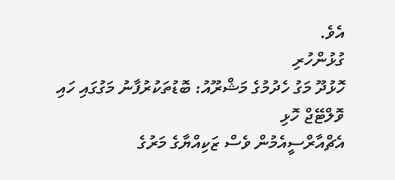އެވެ.
ގުޅުންހުރި
ހޮޅުދޫ މަގު ހެދުމުގެ މަޝްރޫއު: ބޮޑުތަކުރުފާނު މަގުގައި ހައި ވޮލްޓޭޖް ހޮޅި
އެޗްއާރްސީއެމުން ވެސް ޒަކިއްޔާގެ މަރުގެ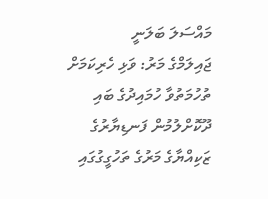މައްސަލަ ބަލަނީ
ޖައިލަމްގެ މަރު: ވަޅި ހެރިކަމަށް ތުހުމަތުވާ ހުމައިދުގެ ބައި ދޫކޮށްލުމުން ފަނޑިޔާރުގެ
ޒަކިއްޔާގެ މަރުގެ ތަހުގީގުގައި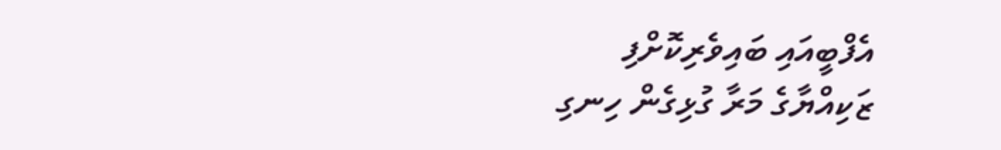އެފްބީއައި ބައިވެރިކޮށްފި
ޒަކިއްޔާގެ މަރާ ގުޅިގެން ހިނގި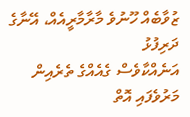ޒުވާބެއް ހޫނުވެ މާރާމާރީއެއް، އޭނާގެ ދަރިފުޅު
އަނެއްކާވެސް ގެއެއްގެ ތެރެއިން މަރުވެފައި އޮތް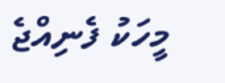މީހަކު ފެނިއްޖެ